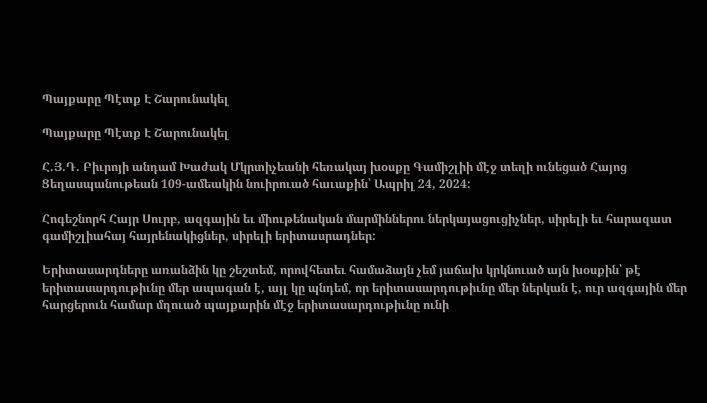Պայքարը Պէտք Է Շարունակել

Պայքարը Պէտք Է Շարունակել

Հ.Յ.Դ. Բիւրոյի անդամ Խաժակ Մկրտիչեանի հեռակայ խօսքը Գամիշլիի մէջ տեղի ունեցած Հայոց Ցեղասպանութեան 109-ամեակին նուիրուած հաւաքին՝ Ապրիլ 24, 2024:

Հոգեշնորհ Հայր Սուրբ, ազգային եւ միութենական մարմիններու ներկայացուցիչներ, սիրելի եւ հարազատ գամիշլիահայ հայրենակիցներ, սիրելի երիտասրադներ:

Երիտասարդները առանձին կը շեշտեմ, որովհետեւ համաձայն չեմ յաճախ կրկնուած այն խօսքին՝ թէ երիտասարդութիւնը մեր ապագան է, այլ կը պնդեմ, որ երիտասարդութիւնը մեր ներկան է, ուր ազգային մեր հարցերուն համար մղուած պայքարին մէջ երիտասարդութիւնը ունի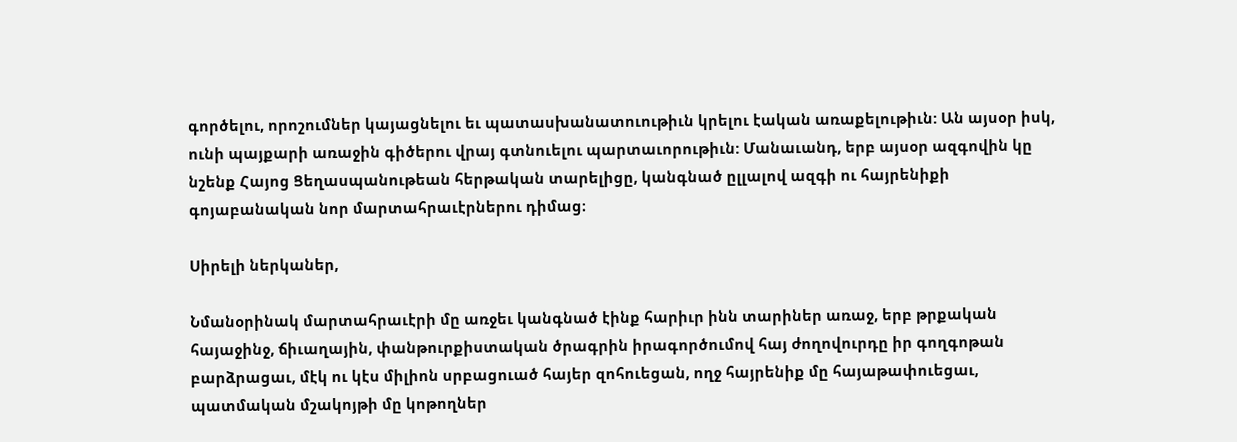գործելու, որոշումներ կայացնելու եւ պատասխանատուութիւն կրելու էական առաքելութիւն: Ան այսօր իսկ, ունի պայքարի առաջին գիծերու վրայ գտնուելու պարտաւորութիւն: Մանաւանդ, երբ այսօր ազգովին կը նշենք Հայոց Ցեղասպանութեան հերթական տարելիցը, կանգնած ըլլալով ազգի ու հայրենիքի գոյաբանական նոր մարտահրաւէրներու դիմաց։

Սիրելի ներկաներ,

Նմանօրինակ մարտահրաւէրի մը առջեւ կանգնած էինք հարիւր ինն տարիներ առաջ, երբ թրքական հայաջինջ, ճիւաղային, փանթուրքիստական ծրագրին իրագործումով հայ ժողովուրդը իր գողգոթան բարձրացաւ, մէկ ու կէս միլիոն սրբացուած հայեր զոհուեցան, ողջ հայրենիք մը հայաթափուեցաւ, պատմական մշակոյթի մը կոթողներ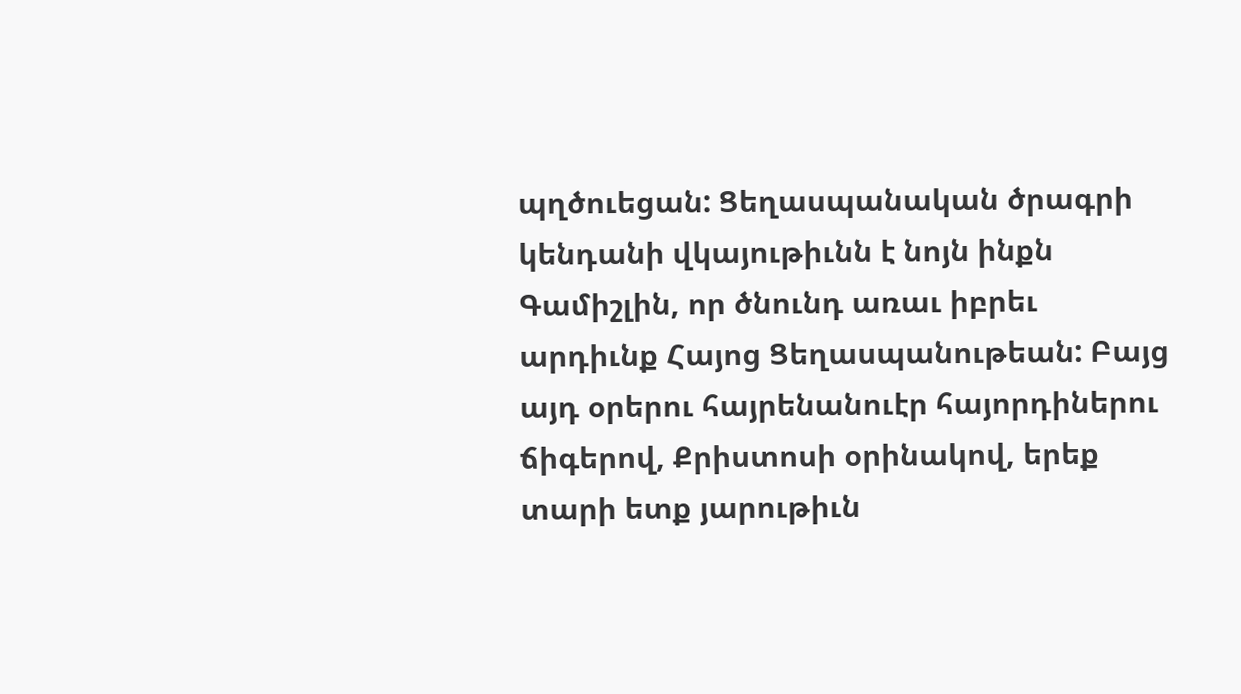պղծուեցան: Ցեղասպանական ծրագրի կենդանի վկայութիւնն է նոյն ինքն Գամիշլին, որ ծնունդ առաւ իբրեւ արդիւնք Հայոց Ցեղասպանութեան: Բայց այդ օրերու հայրենանուէր հայորդիներու ճիգերով, Քրիստոսի օրինակով, երեք տարի ետք յարութիւն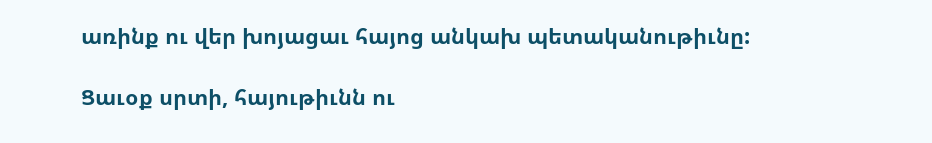առինք ու վեր խոյացաւ հայոց անկախ պետականութիւնը:

Ցաւօք սրտի, հայութիւնն ու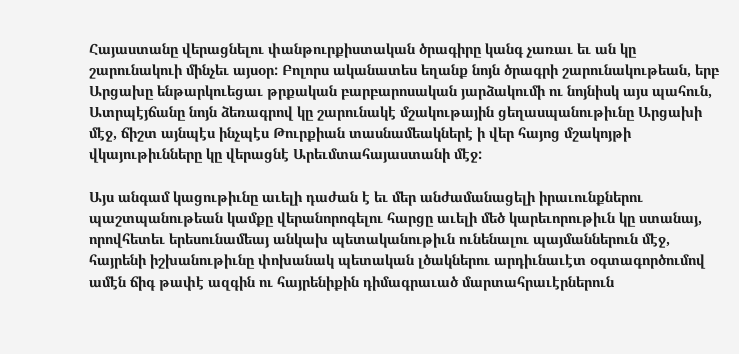Հայաստանը վերացնելու փանթուրքիստական ծրագիրը կանգ չառաւ եւ ան կը շարունակուի մինչեւ այսօր: Բոլորս ականատես եղանք նոյն ծրագրի շարունակութեան, երբ Արցախը ենթարկուեցաւ թրքական բարբարոսական յարձակումի ու նոյնիսկ այս պահուն, Ատրպէյճանը նոյն ձեռագրով կը շարունակէ մշակութային ցեղասպանութիւնը Արցախի մէջ, ճիշտ այնպէս ինչպէս Թուրքիան տասնամեակներէ ի վեր հայոց մշակոյթի վկայութիւնները կը վերացնէ Արեւմտահայաստանի մէջ:

Այս անգամ կացութիւնը աւելի դաժան է եւ մեր անժամանացելի իրաւունքներու պաշտպանութեան կամքը վերանորոգելու հարցը աւելի մեծ կարեւորութիւն կը ստանայ, որովհետեւ երեսունամեայ անկախ պետականութիւն ունենալու պայմաններուն մէջ, հայրենի իշխանութիւնը փոխանակ պետական լծակներու արդիւնաւէտ օգտագործումով ամէն ճիգ թափէ ազգին ու հայրենիքին դիմագրաւած մարտահրաւէրներուն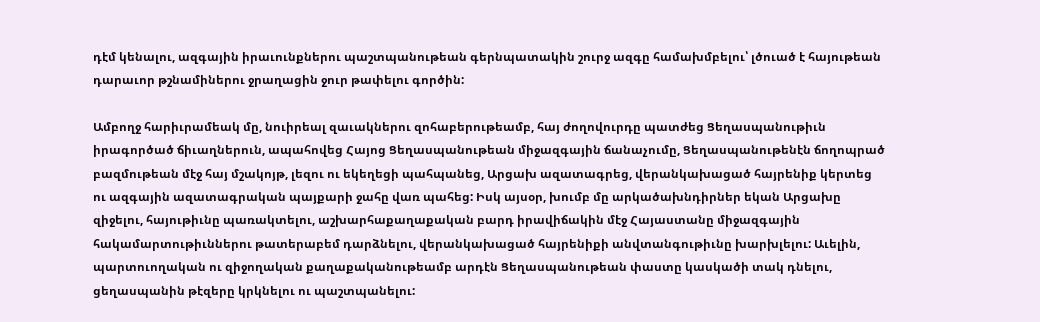դէմ կենալու, ազգային իրաւունքներու պաշտպանութեան գերնպատակին շուրջ ազգը համախմբելու՝ լծուած է հայութեան դարաւոր թշնամիներու ջրաղացին ջուր թափելու գործին:

Ամբողջ հարիւրամեակ մը, նուիրեալ զաւակներու զոհաբերութեամբ, հայ ժողովուրդը պատժեց Ցեղասպանութիւն իրագործած ճիւաղներուն, ապահովեց Հայոց Ցեղասպանութեան միջազգային ճանաչումը, Ցեղասպանութենէն ճողոպրած բազմութեան մէջ հայ մշակոյթ, լեզու ու եկեղեցի պահպանեց, Արցախ ազատագրեց, վերանկախացած հայրենիք կերտեց ու ազգային ազատագրական պայքարի ջահը վառ պահեց: Իսկ այսօր, խումբ մը արկածախնդիրներ եկան Արցախը զիջելու, հայութիւնը պառակտելու, աշխարհաքաղաքական բարդ իրավիճակին մէջ Հայաստանը միջազգային հակամարտութիւններու թատերաբեմ դարձնելու, վերանկախացած հայրենիքի անվտանգութիւնը խարխլելու: Աւելին, պարտուողական ու զիջողական քաղաքականութեամբ արդէն Ցեղասպանութեան փաստը կասկածի տակ դնելու, ցեղասպանին թէզերը կրկնելու ու պաշտպանելու: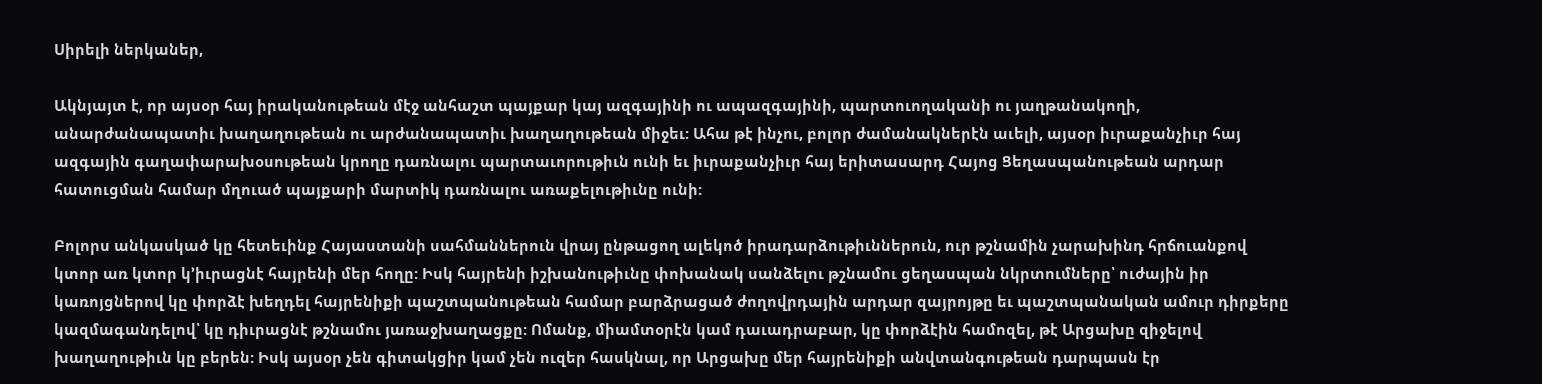Սիրելի ներկաներ,

Ակնյայտ է, որ այսօր հայ իրականութեան մէջ անհաշտ պայքար կայ ազգայինի ու ապազգայինի, պարտուողականի ու յաղթանակողի, անարժանապատիւ խաղաղութեան ու արժանապատիւ խաղաղութեան միջեւ: Ահա թէ ինչու, բոլոր ժամանակներէն աւելի, այսօր իւրաքանչիւր հայ ազգային գաղափարախօսութեան կրողը դառնալու պարտաւորութիւն ունի եւ իւրաքանչիւր հայ երիտասարդ Հայոց Ցեղասպանութեան արդար հատուցման համար մղուած պայքարի մարտիկ դառնալու առաքելութիւնը ունի:

Բոլորս անկասկած կը հետեւինք Հայաստանի սահմաններուն վրայ ընթացող ալեկոծ իրադարձութիւններուն, ուր թշնամին չարախինդ հրճուանքով կտոր առ կտոր կ’իւրացնէ հայրենի մեր հողը: Իսկ հայրենի իշխանութիւնը փոխանակ սանձելու թշնամու ցեղասպան նկրտումները՝ ուժային իր կառոյցներով կը փորձէ խեղդել հայրենիքի պաշտպանութեան համար բարձրացած ժողովրդային արդար զայրոյթը եւ պաշտպանական ամուր դիրքերը կազմագանդելով՝ կը դիւրացնէ թշնամու յառաջխաղացքը: Ոմանք, միամտօրէն կամ դաւադրաբար, կը փորձէին համոզել, թէ Արցախը զիջելով խաղաղութիւն կը բերեն: Իսկ այսօր չեն գիտակցիր կամ չեն ուզեր հասկնալ, որ Արցախը մեր հայրենիքի անվտանգութեան դարպասն էր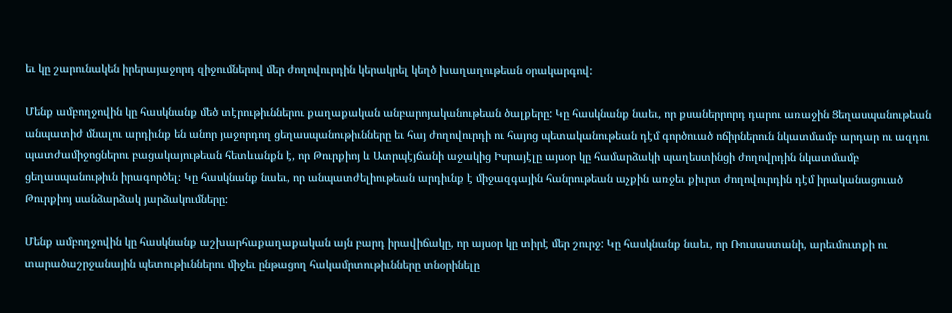եւ կը շարունակեն իրերայաջորդ զիջումներով մեր ժողովուրդին կերակրել կեղծ խաղաղութեան օրակարգով:

Մենք ամբողջովին կը հասկնանք մեծ տէրութիւններու քաղաքական անբարոյականութեան ծալքերը: Կը հասկնանք նաեւ, որ քսաներրորդ դարու առաջին Ցեղասպանութեան անպատիժ մնալու արդիւնք են անոր յաջորդող ցեղասպանութիւնները եւ հայ ժողովուրդի ու հայոց պետականութեան դէմ գործուած ոճիրներուն նկատմամբ արդար ու ազդու պատժամիջոցներու բացակայութեան հետևանքն է, որ Թուրքիոյ և Ատրպէյճանի աջակից Իսրայէլը այսօր կը համարձակի պաղեստինցի ժողովրդին նկատմամբ ցեղասպանութիւն իրագործել։ Կը հասկնանք նաեւ, որ անպատժելիութեան արդիւնք է միջազգային հանրութեան աչքին առջեւ քիւրտ ժողովուրդին դէմ իրականացուած Թուրքիոյ սանձարձակ յարձակումները:

Մենք ամբողջովին կը հասկնանք աշխարհաքաղաքական այն բարդ իրավիճակը, որ այսօր կը տիրէ մեր շուրջ: Կը հասկնանք նաեւ, որ Ռուսաստանի, արեւմուտքի ու տարածաշրջանային պետութիւններու միջեւ ընթացող հակամրտութիւնները տնօրինելը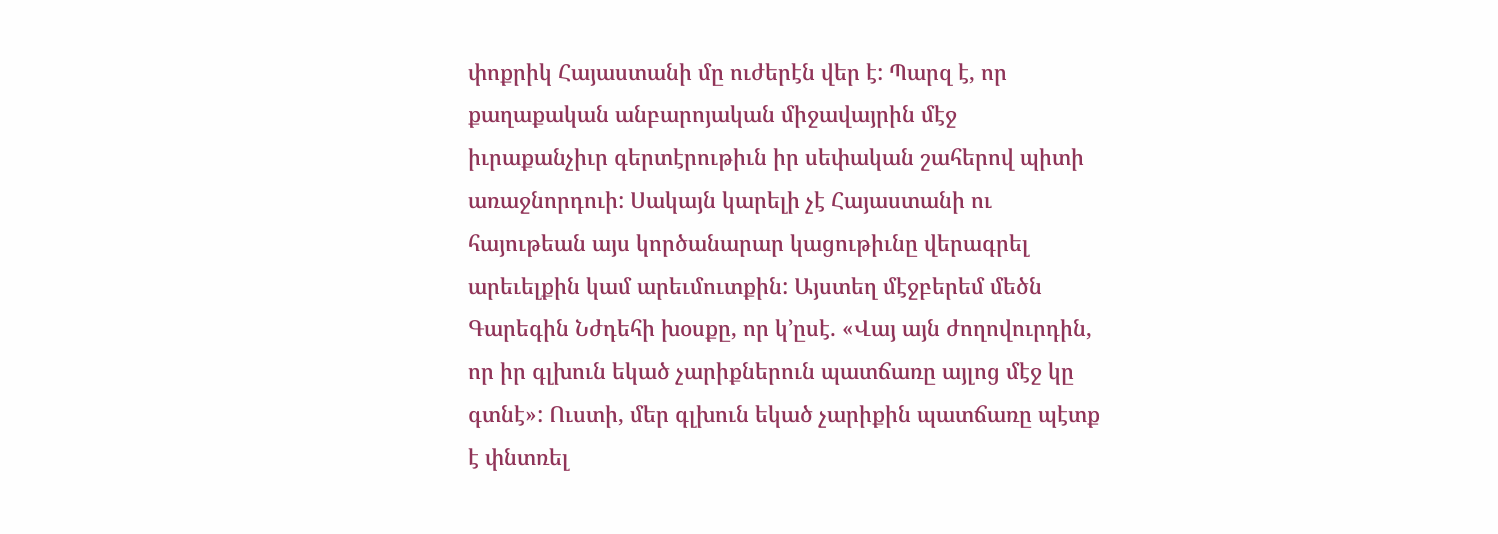փոքրիկ Հայաստանի մը ուժերէն վեր է: Պարզ է, որ քաղաքական անբարոյական միջավայրին մէջ իւրաքանչիւր գերտէրութիւն իր սեփական շահերով պիտի առաջնորդուի: Սակայն կարելի չէ Հայաստանի ու հայութեան այս կործանարար կացութիւնը վերագրել արեւելքին կամ արեւմուտքին: Այստեղ մէջբերեմ մեծն Գարեգին Նժդեհի խօսքը, որ կ’ըսէ. «Վայ այն ժողովուրդին, որ իր գլխուն եկած չարիքներուն պատճառը այլոց մէջ կը գտնէ»: Ուստի, մեր գլխուն եկած չարիքին պատճառը պէտք է փնտռել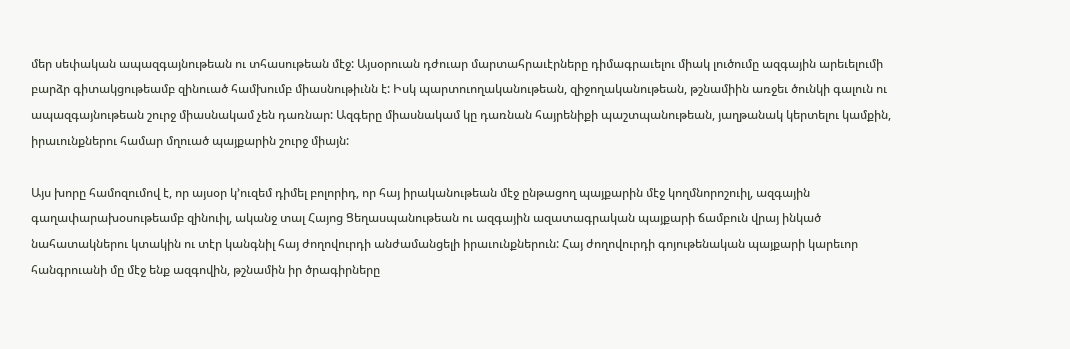մեր սեփական ապազգայնութեան ու տհասութեան մէջ: Այսօրուան դժուար մարտահրաւէրները դիմագրաւելու միակ լուծումը ազգային արեւելումի բարձր գիտակցութեամբ զինուած համխումբ միասնութիւնն է: Իսկ պարտուողականութեան, զիջողականութեան, թշնամիին առջեւ ծունկի գալուն ու ապազգայնութեան շուրջ միասնակամ չեն դառնար: Ազգերը միասնակամ կը դառնան հայրենիքի պաշտպանութեան, յաղթանակ կերտելու կամքին, իրաւունքներու համար մղուած պայքարին շուրջ միայն:

Այս խորը համոզումով է, որ այսօր կ’ուզեմ դիմել բոլորիդ, որ հայ իրականութեան մէջ ընթացող պայքարին մէջ կողմնորոշուիլ, ազգային գաղափարախօսութեամբ զինուիլ, ականջ տալ Հայոց Ցեղասպանութեան ու ազգային ազատագրական պայքարի ճամբուն վրայ ինկած նահատակներու կտակին ու տէր կանգնիլ հայ ժողովուրդի անժամանցելի իրաւունքներուն: Հայ ժողովուրդի գոյութենական պայքարի կարեւոր հանգրուանի մը մէջ ենք ազգովին, թշնամին իր ծրագիրները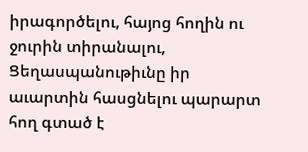իրագործելու, հայոց հողին ու ջուրին տիրանալու, Ցեղասպանութիւնը իր աւարտին հասցնելու պարարտ հող գտած է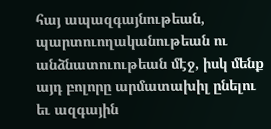հայ ապազգայնութեան, պարտուողականութեան ու անձնատուութեան մէջ, իսկ մենք այդ բոլորը արմատախիլ ընելու եւ ազգային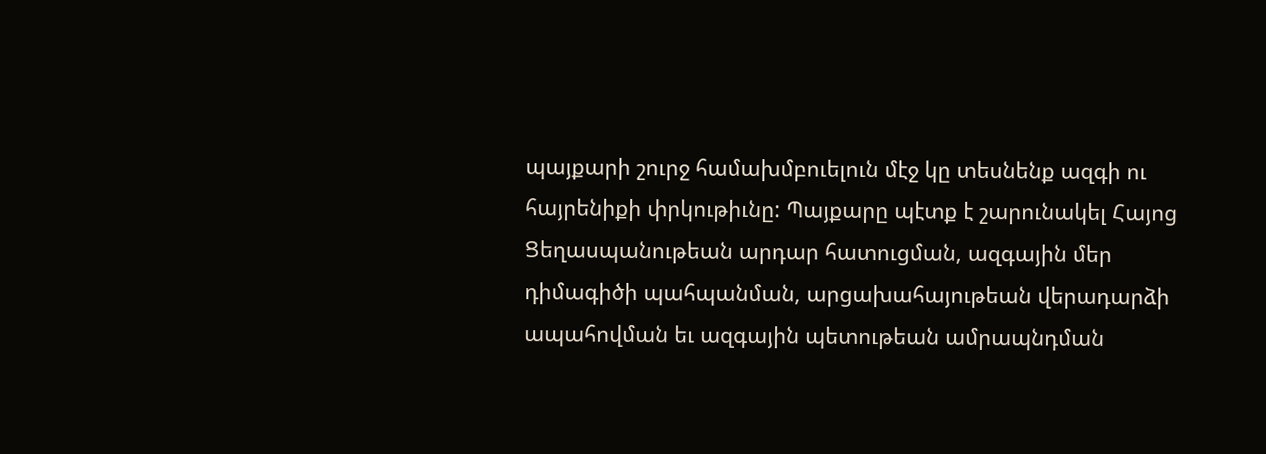պայքարի շուրջ համախմբուելուն մէջ կը տեսնենք ազգի ու հայրենիքի փրկութիւնը: Պայքարը պէտք է շարունակել Հայոց Ցեղասպանութեան արդար հատուցման, ազգային մեր դիմագիծի պահպանման, արցախահայութեան վերադարձի ապահովման եւ ազգային պետութեան ամրապնդման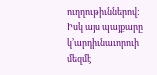ուղղութիւններով: Իսկ այս պայքարը կ’արդիւնաւորուի մեզմէ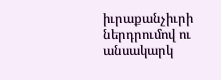իւրաքանչիւրի ներդրումով ու անսակարկ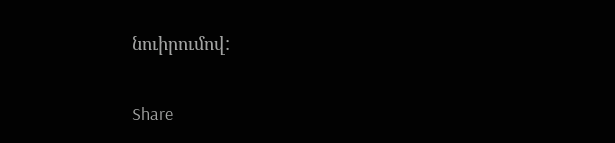նուիրումով:

Share